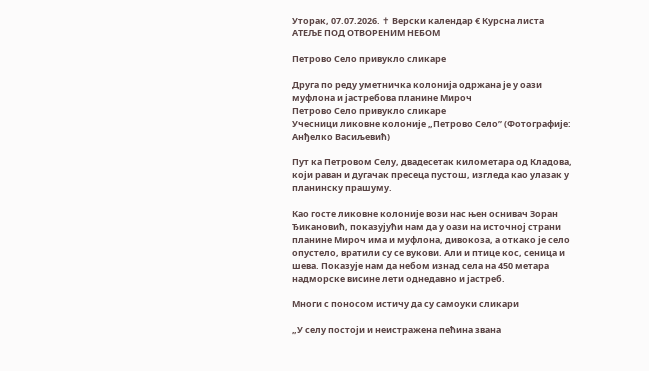Уторак, 07.07.2026. ✝ Верски календар € Курсна листа
АТЕЉЕ ПОД ОТВОРЕНИМ НЕБОМ

Петрово Село привукло сликаре

Друга по реду уметничка колонија одржана је у оази муфлона и јастребова планине Мироч
Петрово Село привукло сликаре
Учесници ликовне колоније „Петрово Село” (Фотографије: Анђелко Васиљевић)

Пут ка Петровом Селу, двадесетак километара од Кладова, који раван и дугачак пресеца пустош, изгледа као улазак у планинску прашуму.

Као госте ликовне колоније вози нас њен оснивач Зоран Ђикановић, показујући нам да у оази на источној страни планине Мироч има и муфлона, дивокоза, а откако је село опустело, вратили су се вукови. Али и птице кос, сеница и шева. Показује нам да небом изнад села на 450 метара надморске висине лети однедавно и јастреб.

Многи с поносом истичу да су самоуки сликари

„У селу постоји и неистражена пећина звана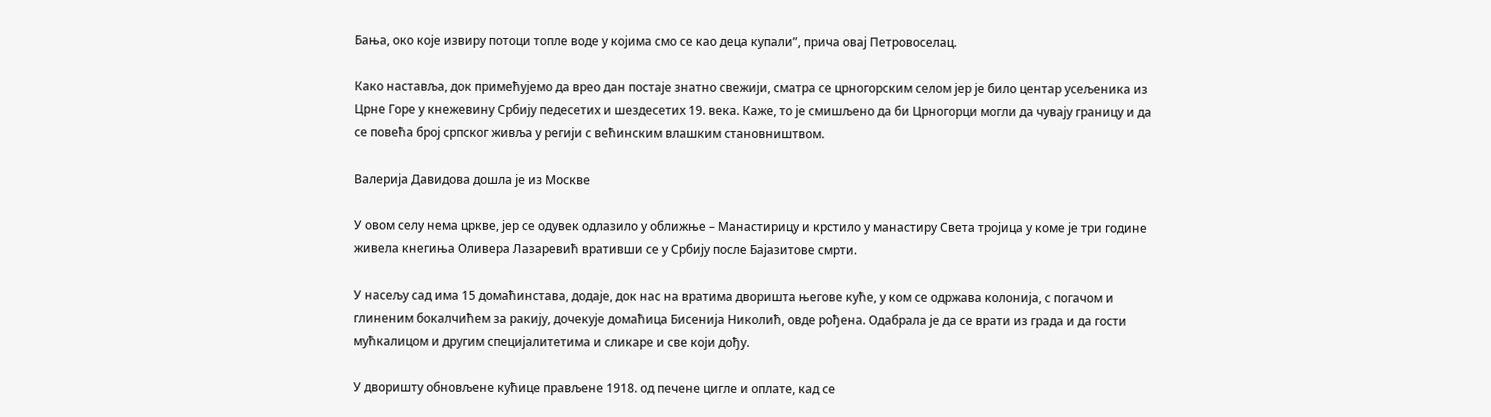Бања, око које извиру потоци топле воде у којима смо се као деца купали”, прича овај Петровоселац.

Како наставља, док примећујемо да врео дан постаје знатно свежији, сматра се црногорским селом јер је било центар усељеника из Црне Горе у кнежевину Србију педесетих и шездесетих 19. века. Каже, то је смишљено да би Црногорци могли да чувају границу и да се повећа број српског живља у регији с већинским влашким становништвом.

Валерија Давидова дошла је из Москве

У овом селу нема цркве, јер се одувек одлазило у оближње – Манастирицу и крстило у манастиру Света тројица у коме је три године живела кнегиња Оливера Лазаревић вративши се у Србију после Бајазитове смрти.

У насељу сад има 15 домаћинстава, додаје, док нас на вратима дворишта његове куће, у ком се одржава колонија, с погачом и глиненим бокалчићем за ракију, дочекује домаћица Бисенија Николић, овде рођена. Одабрала је да се врати из града и да гости мућкалицом и другим специјалитетима и сликаре и све који дођу.

У дворишту обновљене кућице прављене 1918. од печене цигле и оплате, кад се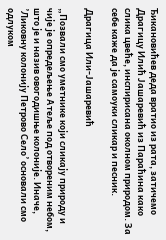Ђикановићев деда вратио из рата, затичемо Драгицу Илић Јашаревић из Параћина како слика цвеће, инспирисана околном природом. За себе каже да је самоуки сликар и песник.

Драгица Или-Јашаревић

„Позвали смо уметнике који сликају природу и чије је опредељење Атеље под отвореним небом, што је и назив овогодишње колоније. Иначе, ’Ликовну колонију Петрово Село’ основали смо одлуком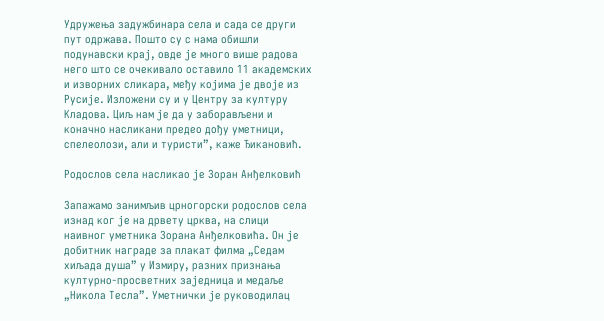Удружења задужбинара села и сада се други пут одржава. Пошто су с нама обишли подунавски крај, овде је много више радова него што се очекивало оставило 11 академских и изворних сликара, међу којима је двоје из Русије. Изложени су и у Центру за културу Кладова. Циљ нам је да у заборављени и коначно насликани предео дођу уметници, спелеолози, али и туристи”, каже Ђикановић.

Родослов села насликао је Зоран Анђелковић

Запажамо занимљив црногорски родослов села изнад ког је на дрвету црква, на слици наивног уметника Зорана Анђелковића. Он је добитник награде за плакат филма „Седам хиљада душа” у Измиру, разних признања културно-просветних заједница и медаље „Никола Тесла”. Уметнички је руководилац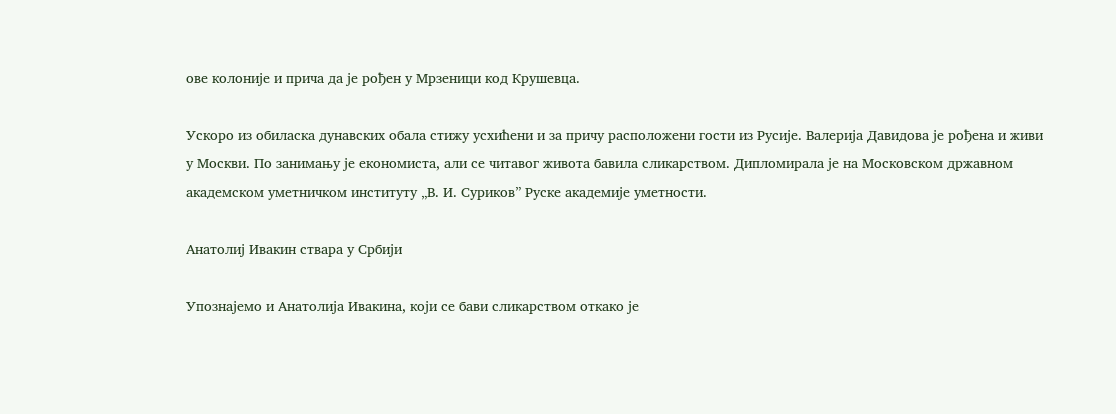ове колоније и прича да је рођен у Мрзеници код Крушевца.

Ускоро из обиласка дунавских обала стижу усхићени и за причу расположени гости из Русије. Валерија Давидова је рођена и живи у Москви. По занимању је економиста, али се читавог живота бавила сликарством. Дипломирала је на Московском државном академском уметничком институту „В. И. Суриков” Руске академије уметности.

Анатолиј Ивакин ствара у Србији

Упознајемо и Анатолија Ивакина, који се бави сликарством откако је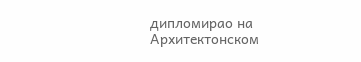дипломирао на Архитектонском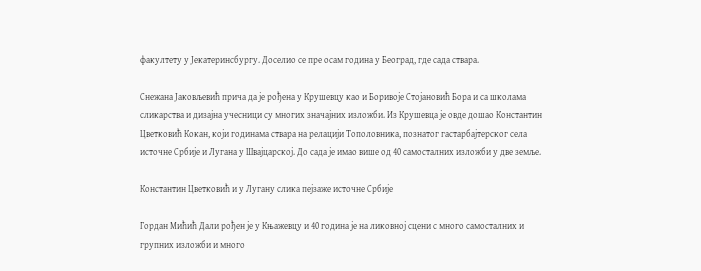факултету у Јекатеринсбургу. Доселио се пре осам година у Београд, где сада ствара.

Снежана Јаковљевић прича да је рођена у Крушевцу као и Боривоје Стојановић Бора и са школама сликарства и дизајна учесници су многих значајних изложби. Из Крушевца је овде дошао Константин Цветковић Кокан, који годинама ствара на релацији Тополовника, познатог гастарбајтерског села источне Србије и Лугана у Швајцарској. До сада је имао више од 40 самосталних изложби у две земље.

Константин Цветковић и у Лугану слика пејзаже источне Србије

Гордан Мићић Дали рођен је у Књажевцу и 40 година је на ликовној сцени с много самосталних и групних изложби и много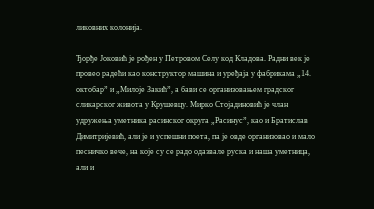ликовних колонија.

Ђорђе Јоковић је рођен у Петровом Селу код Кладова. Радни век је провео радећи као конструктор машина и уређаја у фабрикама „14. октобар” и „Милоје Закић”, а бави се организовањем градског сликарског живота у Крушевцу. Мирко Стојадиновић је члан удружења уметника расинског округа „Расинус”, као и Братислав Димитријевић, али је и успешни поета, па је овде организовао и мало песничко вече, на које су се радо одазвале руска и наша уметница, али и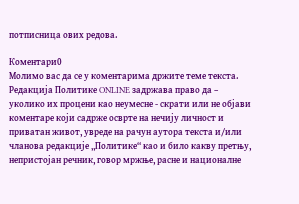потписница ових редова.

Коментари0
Молимо вас да се у коментарима држите теме текста. Редакција Политике ONLINE задржава право да – уколико их процени као неумесне - скрати или не објави коментаре који садрже осврте на нечију личност и приватан живот, увреде на рачун аутора текста и/или чланова редакције „Политике“ као и било какву претњу, непристојан речник, говор мржње, расне и националне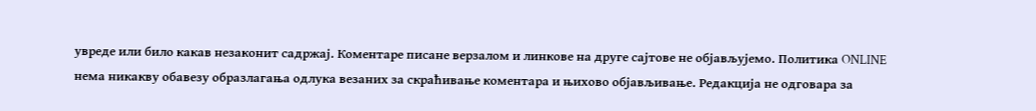увреде или било какав незаконит садржај. Коментаре писане верзалом и линкове на друге сајтове не објављујемо. Политика ONLINE нема никакву обавезу образлагања одлука везаних за скраћивање коментара и њихово објављивање. Редакција не одговара за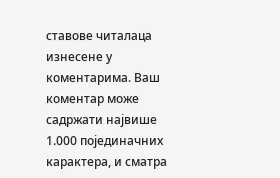ставове читалаца изнесене у коментарима. Ваш коментар може садржати највише 1.000 појединачних карактера, и сматра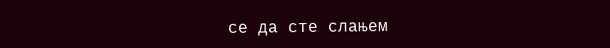се да сте слањем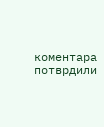коментара потврдили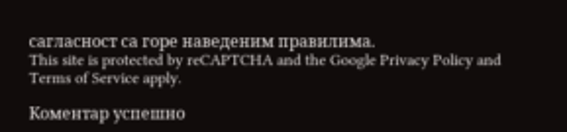сагласност са горе наведеним правилима.
This site is protected by reCAPTCHA and the Google Privacy Policy and Terms of Service apply.

Комeнтар успeшно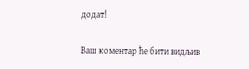додат!

Ваш комeнтар ћe бити видљив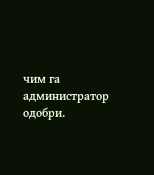чим га администратор одобри.